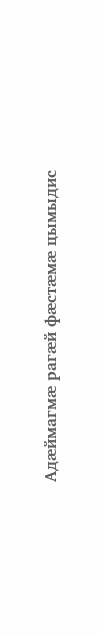Адæймагмæ рагæй фæстæмæ цымыдис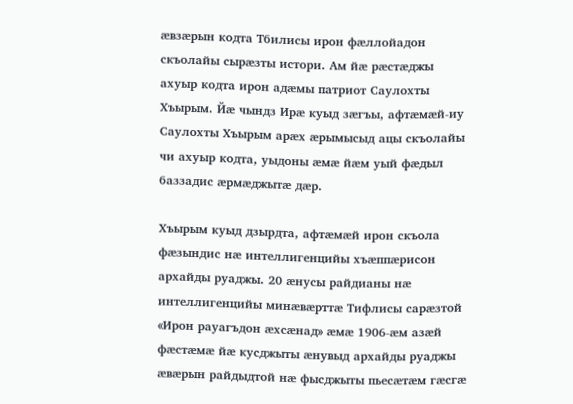æвзæрын кодта Тбилисы ирон фæллойадон скъолайы сырæзты истори. Ам йæ рæстæджы ахуыр кодта ирон адæмы патриот Саулохты Хъырым. Йæ чындз Ирæ куыд зæгъы, афтæмæй-иу Саулохты Хъырым арæх æрымысыд ацы скъолайы чи ахуыр кодта, уыдоны æмæ йæм уый фæдыл баззадис æрмæджытæ дæр.

Хъырым куыд дзырдта, афтæмæй ирон скъола фæзындис нæ интеллигенцийы хъæппæрисон архайды руаджы. 20 æнусы райдианы нæ интеллигенцийы минæвæрттæ Тифлисы сарæзтой «Ирон рауагъдон æхсæнад» æмæ 1906-æм азæй фæстæмæ йæ кусджыты æнувыд архайды руаджы æвæрын райдыдтой нæ фысджыты пьесæтæм гæсгæ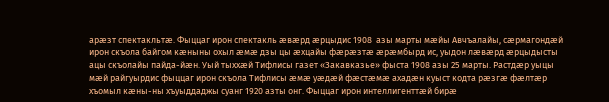арæзт спектакльтæ. Фыццаг ирон спектакль æвæрд æрцыдис 1908  азы марты мæйы Авчъалайы, сæрмагондæй ирон скъола байгом кæныны охыл æмæ дзы цы æхцайы фæрæзтæ æрæмбырд ис, уыдон лæвæрд æрцыдысты ацы скъолайы пайда-йæн. Уый тыххæй Тифлисы газет «Закавказье» фыста 1908 азы 25 марты. Растдæр уыцы мæй райгуырдис фыццаг ирон скъола Тифлисы æмæ уæдæй фæстæмæ ахадæн куыст кодта рæзгæ фæлтæр хъомыл кæны-ны хъуыддаджы суанг 1920 азты онг. Фыццаг ирон интеллигенттæй бирæ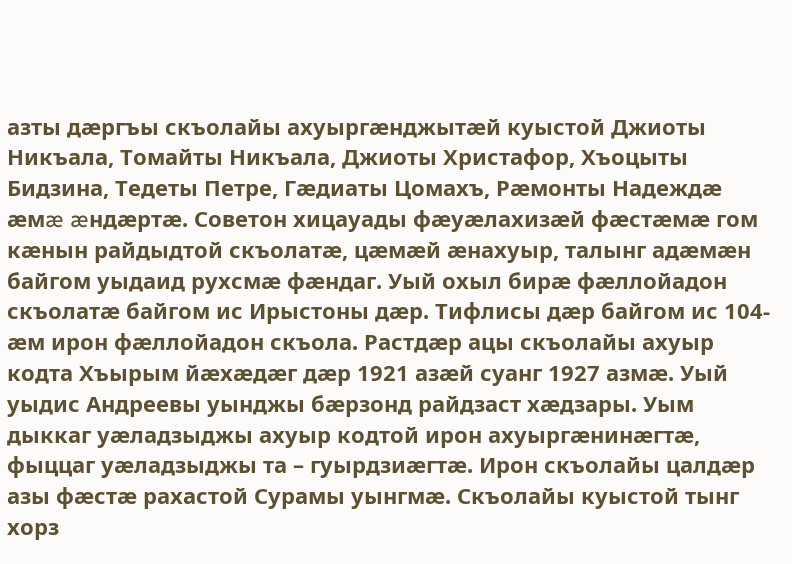азты дæргъы скъолайы ахуыргæнджытæй куыстой Джиоты Никъала, Томайты Никъала, Джиоты Христафор, Хъоцыты Бидзина, Тедеты Петре, Гæдиаты Цомахъ, Рæмонты Надеждæ æмæ æндæртæ. Советон хицауады фæуæлахизæй фæстæмæ гом кæнын райдыдтой скъолатæ, цæмæй æнахуыр, талынг адæмæн байгом уыдаид рухсмæ фæндаг. Уый охыл бирæ фæллойадон скъолатæ байгом ис Ирыстоны дæр. Тифлисы дæр байгом ис 104-æм ирон фæллойадон скъола. Растдæр ацы скъолайы ахуыр кодта Хъырым йæхæдæг дæр 1921 азæй суанг 1927 азмæ. Уый уыдис Андреевы уынджы бæрзонд райдзаст хæдзары. Уым дыккаг уæладзыджы ахуыр кодтой ирон ахуыргæнинæгтæ, фыццаг уæладзыджы та – гуырдзиæгтæ. Ирон скъолайы цалдæр азы фæстæ рахастой Сурамы уынгмæ. Скъолайы куыстой тынг хорз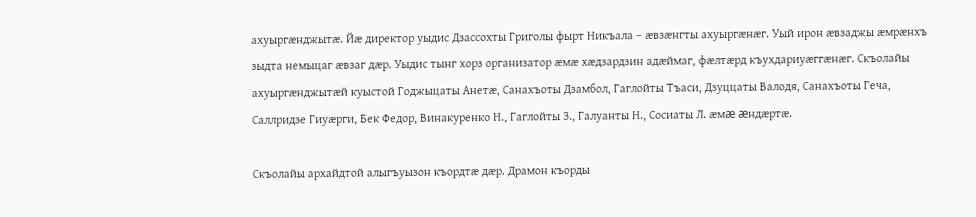ахуыргæнджытæ. Йæ директор уыдис Дзассохты Григолы фырт Никъала – æвзæнгты ахуыргæнæг. Уый ирон æвзаджы æмрæнхъ зыдта немыцаг æвзаг дæр. Уыдис тынг хорз организатор æмæ хæдзардзин адæймаг, фæлтæрд къухдариуæггæнæг. Скъолайы ахуыргæнджытæй куыстой Годжыцаты Анетæ, Санахъоты Дзамбол, Гаглойты Тъаси, Дзуццаты Валодя, Санахъоты Геча, Саллридзе Гиуæрги, Бек Федор, Винакуренко Н., Гаглойты З., Галуанты Н., Сосиаты Л. æмæ æндæртæ.

Скъолайы архайдтой алыгъуызон къордтæ дæр. Драмон къорды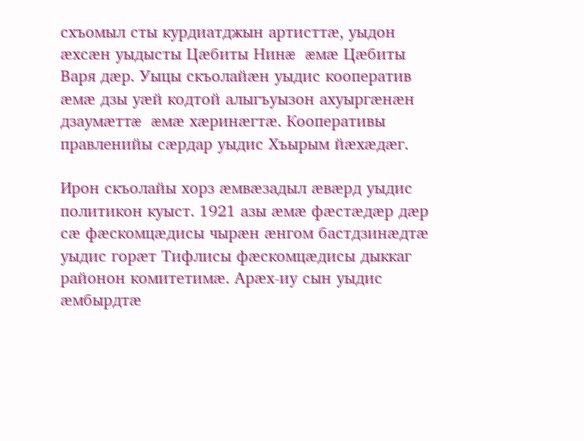схъомыл сты курдиатджын артисттæ, уыдон æхсæн уыдысты Цæбиты Нинæ æмæ Цæбиты Варя дæр. Уыцы скъолайæн уыдис кооператив æмæ дзы уæй кодтой алыгъуызон ахуыргæнæн дзаумæттæ æмæ хæринæгтæ. Кооперативы правленийы сæрдар уыдис Хъырым йæхæдæг.

Ирон скъолайы хорз æмвæзадыл æвæрд уыдис политикон куыст. 1921 азы æмæ фæстæдæр дæр сæ фæскомцæдисы чырæн æнгом бастдзинæдтæ уыдис горæт Тифлисы фæскомцæдисы дыккаг районон комитетимæ. Арæх-иу сын уыдис æмбырдтæ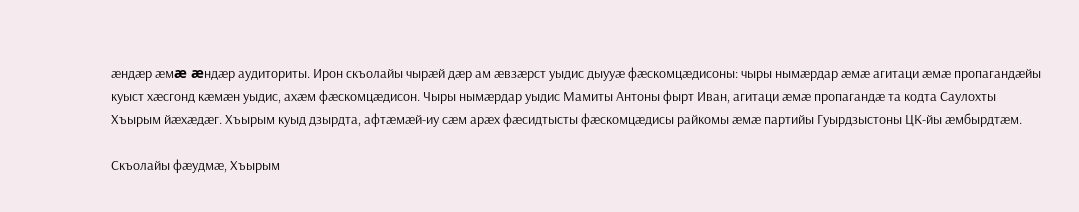æндæр æмæ æндæр аудиториты. Ирон скъолайы чырæй дæр ам æвзæрст уыдис дыууæ фæскомцæдисоны: чыры нымæрдар æмæ агитаци æмæ пропагандæйы куыст хæсгонд кæмæн уыдис, ахæм фæскомцæдисон. Чыры нымæрдар уыдис Мамиты Антоны фырт Иван, агитаци æмæ пропагандæ та кодта Саулохты Хъырым йæхæдæг. Хъырым куыд дзырдта, афтæмæй-иу сæм арæх фæсидтысты фæскомцæдисы райкомы æмæ партийы Гуырдзыстоны ЦК-йы æмбырдтæм.

Скъолайы фæудмæ, Хъырым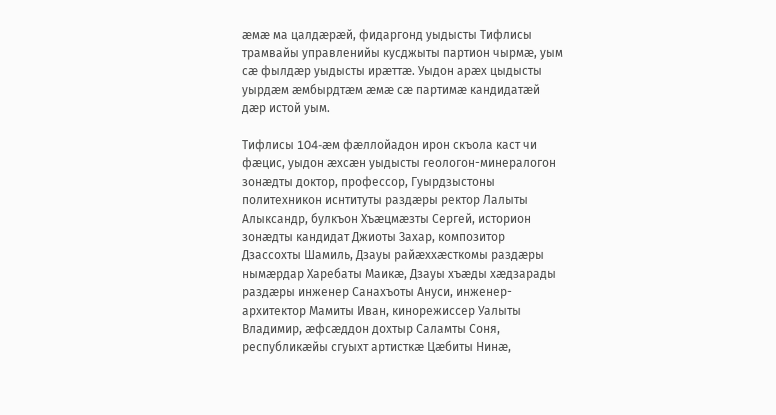æмæ ма цалдæрæй, фидаргонд уыдысты Тифлисы трамвайы управленийы кусджыты партион чырмæ, уым сæ фылдæр уыдысты ирæттæ. Уыдон арæх цыдысты уырдæм æмбырдтæм æмæ сæ партимæ кандидатæй дæр истой уым.

Тифлисы 104-æм фæллойадон ирон скъола каст чи фæцис, уыдон æхсæн уыдысты геологон-минералогон зонæдты доктор, профессор, Гуырдзыстоны политехникон иснтитуты раздæры ректор Лалыты Алыксандр, булкъон Хъæцмæзты Сергей, историон зонæдты кандидат Джиоты Захар, композитор Дзассохты Шамиль, Дзауы райæххæсткомы раздæры нымæрдар Харебаты Маикæ, Дзауы хъæды хæдзарады раздæры инженер Санахъоты Ануси, инженер-архитектор Мамиты Иван, кинорежиссер Уалыты Владимир, æфсæддон дохтыр Саламты Соня, республикæйы сгуыхт артисткæ Цæбиты Нинæ,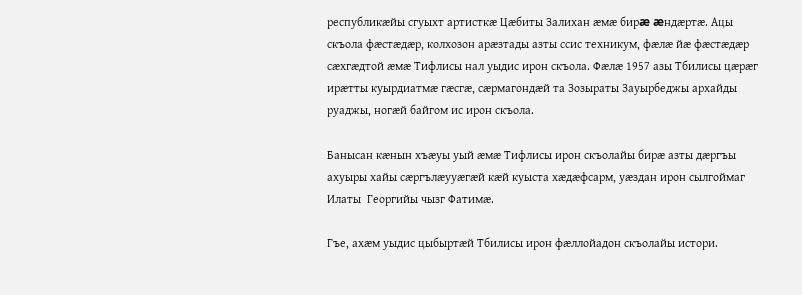республикæйы сгуыхт артисткæ Цæбиты Залихан æмæ бирæ æндæртæ. Ацы скъола фæстæдæр, колхозон арæзтады азты ссис техникум, фæлæ йæ фæстæдæр сæхгæдтой æмæ Тифлисы нал уыдис ирон скъола. Фæлæ 1957 азы Тбилисы цæрæг ирæтты куырдиатмæ гæсгæ, сæрмагондæй та Зозыраты Зауырбеджы архайды руаджы, ногæй байгом ис ирон скъола.

Банысан кæнын хъæуы уый æмæ Тифлисы ирон скъолайы бирæ азты дæргъы ахуыры хайы сæргълæууæгæй кæй куыста хæдæфсарм, уæздан ирон сылгоймаг  Илаты  Георгийы чызг Фатимæ.

Гъе, ахæм уыдис цыбыртæй Тбилисы ирон фæллойадон скъолайы истори.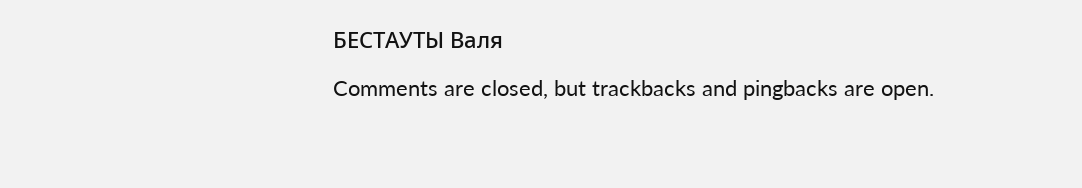БЕСТАУТЫ Валя

Comments are closed, but trackbacks and pingbacks are open.